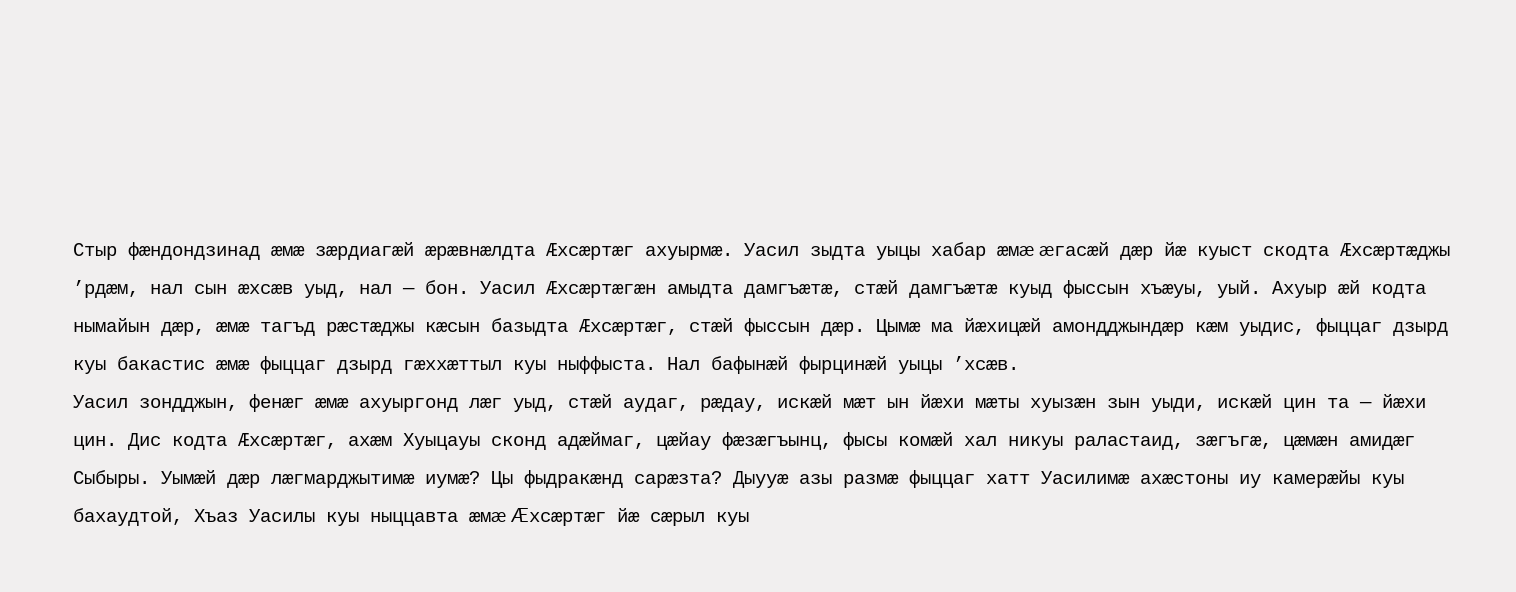Стыр фæндондзинад æмæ зæрдиагæй æрæвнæлдта Æхсæртæг ахуырмæ. Уасил зыдта уыцы хабар æмæ æгасæй дæр йæ куыст скодта Æхсæртæджы ’рдæм, нал сын æхсæв уыд, нал — бон. Уасил Æхсæртæгæн амыдта дамгъæтæ, стæй дамгъæтæ куыд фыссын хъæуы, уый. Ахуыр æй кодта нымайын дæр, æмæ тагъд рæстæджы кæсын базыдта Æхсæртæг, стæй фыссын дæр. Цымæ ма йæхицæй амондджындæр кæм уыдис, фыццаг дзырд куы бакастис æмæ фыццаг дзырд гæххæттыл куы ныффыста. Нал бафынæй фырцинæй уыцы ’хсæв.
Уасил зондджын, фенæг æмæ ахуыргонд лæг уыд, стæй аудаг, рæдау, искæй мæт ын йæхи мæты хуызæн зын уыди, искæй цин та — йæхи цин. Дис кодта Æхсæртæг, ахæм Хуыцауы сконд адæймаг, цæйау фæзæгъынц, фысы комæй хал никуы раластаид, зæгъгæ, цæмæн амидæг Сыбыры. Уымæй дæр лæгмарджытимæ иумæ? Цы фыдракæнд сарæзта? Дыууæ азы размæ фыццаг хатт Уасилимæ ахæстоны иу камерæйы куы бахаудтой, Хъаз Уасилы куы ныццавта æмæ Æхсæртæг йæ сæрыл куы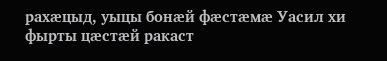рахæцыд, уыцы бонæй фæстæмæ Уасил хи фырты цæстæй ракаст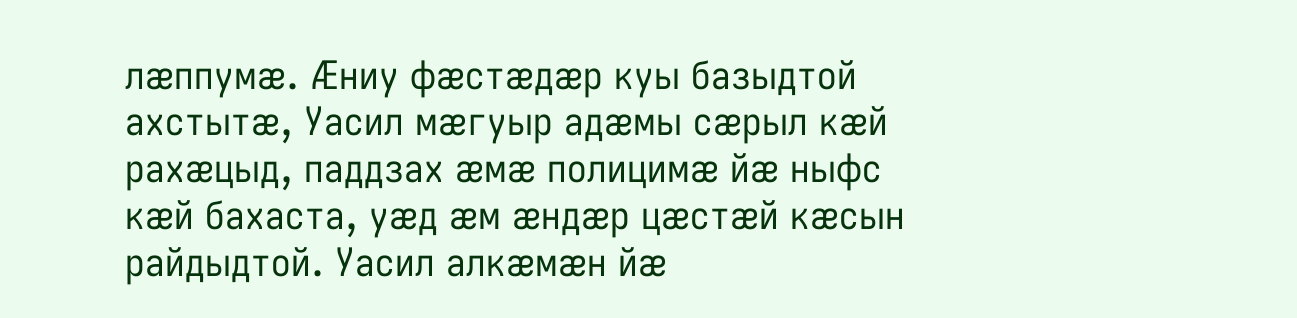лæппумæ. Æниу фæстæдæр куы базыдтой ахстытæ, Уасил мæгуыр адæмы сæрыл кæй рахæцыд, паддзах æмæ полицимæ йæ ныфс кæй бахаста, уæд æм æндæр цæстæй кæсын райдыдтой. Уасил алкæмæн йæ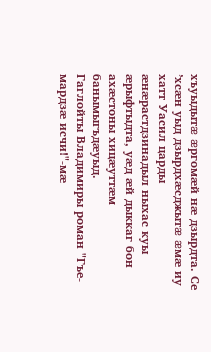хъуыдытæ æргомæй нæ дзырдта. Се ’хсæн уыд дзырдхæсджытæ æмæ иу хатт Уасил царды æнæрастдзинадыл ныхас куы æрыфтыдта, уæд æй дыккаг бон ахæстоны хицæуттæм банымыгъдæуыд.
Гаглойты Владимиры роман "Гъе-мардзæ исчи!"-мæ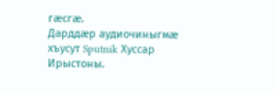гæсгæ.
Дарддæр аудиочиныгмæ хъусут Sputnik Хуссар Ирыстоны.